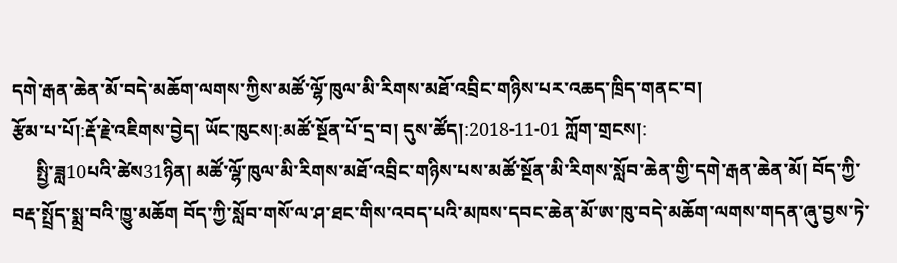དགེ་རྒན་ཆེན་མོ་བདེ་མཆོག་ལགས་ཀྱིས་མཚོ་ལྷོ་ཁུལ་མི་རིགས་མཐོ་འབྲིང་གཉིས་པར་འཆད་ཁྲིད་གནང་བ།
རྩོམ་པ་པོ།:རྡོ་རྗེ་འཇིགས་བྱེད། ཡོང་ཁུངས།:མཚོ་སྔོན་པོ་དྲ་བ། དུས་ཚོད།:2018-11-01 ཀློག་གྲངས།:
     སྤྱི་ཟླ10པའི་ཚེས31ཉིན། མཚོ་ལྷོ་ཁུལ་མི་རིགས་མཐོ་འབྲིང་གཉིས་པས་མཚོ་སྔོན་མི་རིགས་སློབ་ཆེན་གྱི་དགེ་རྒན་ཆེན་མོ། བོད་ཀྱི་བརྡ་སྤྲོད་སྨྲ་བའི་ཁྱུ་མཆོག བོད་ཀྱི་སློབ་གསོ་ལ་ཤ་ཐང་གིས་འབད་པའི་མཁས་དབང་ཆེན་མོ་ཨ་ཁུ་བདེ་མཆོག་ལགས་གདན་ཞུ་བྱས་ཏེ་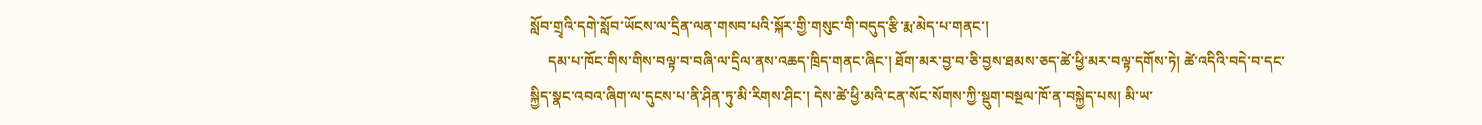སློབ་གྲྭའི་དགེ་སློབ་ཡོངས་ལ་དྲིན་ལན་གསབ་པའི་སྐོར་གྱི་གསུང་གི་བདུད་རྩི་རྨ་མེད་པ་གནང་།
     དམ་པ་ཁོང་གིས་གིས་བལྟ་བ་བཞི་ལ་དྲིལ་ནས་འཆད་ཁྲིད་གནང་ཞིང་། ཐོག་མར་བྱ་བ་ཅི་བྱས་ཐམས་ཅད་ཚེ་ཕྱི་མར་བལྟ་དགོས་ཏེ། ཚེ་འདིའི་བདེ་བ་དང་སྐྱིད་སྣང་འབའ་ཞིག་ལ་དུངས་པ་ནི་ཤིན་ཏུ་མི་རིགས་ཤིང་། དེས་ཚེ་ཕྱི་མའི་ངན་སོང་སོགས་ཀྱི་སྡུག་བསྔལ་ཁོ་ན་བསྐྱེད་པས། མི་ཡ་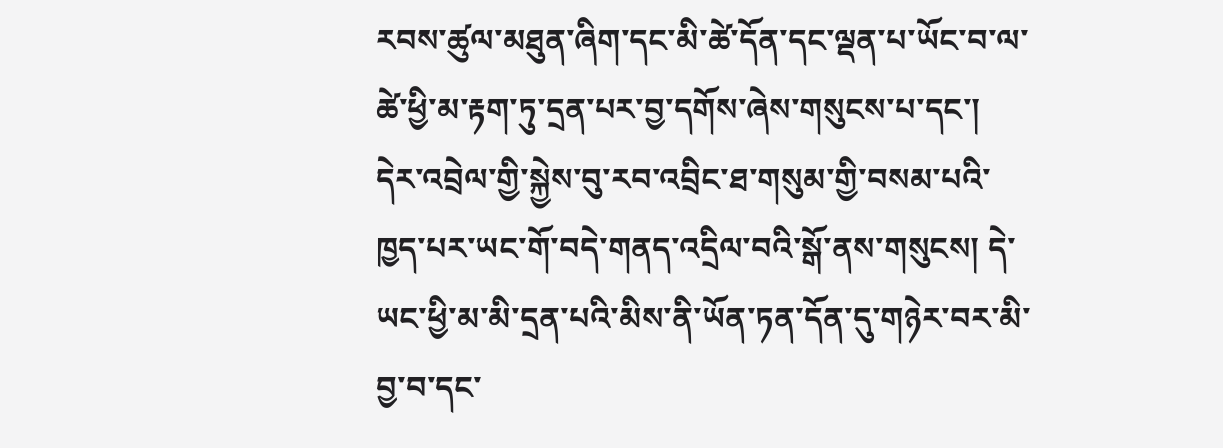རབས་ཚུལ་མཐུན་ཞིག་དང་མི་ཚེ་དོན་དང་ལྡན་པ་ཡོང་བ་ལ་ཚེ་ཕྱི་མ་རྟག་ཏུ་དྲན་པར་བྱ་དགོས་ཞེས་གསུངས་པ་དང་། དེར་འབྲེལ་གྱི་སྐྱེས་བུ་རབ་འབྲིང་ཐ་གསུམ་གྱི་བསམ་པའི་ཁྱད་པར་ཡང་གོ་བདེ་གནད་འདྲིལ་བའི་སྒོ་ནས་གསུངས། དེ་ཡང་ཕྱི་མ་མི་དྲན་པའི་མིས་ནི་ཡོན་ཏན་དོན་དུ་གཉེར་བར་མི་བྱ་བ་དང་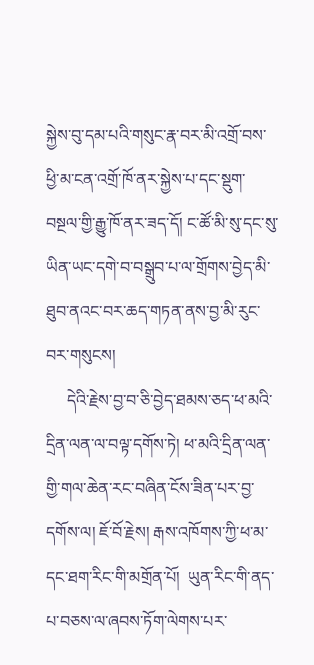སྐྱེས་བུ་དམ་པའི་གསུང་རྣ་བར་མི་འགྲོ་བས་ཕྱི་མ་ངན་འགྲོ་ཁོ་ནར་སྐྱེས་པ་དང་སྡུག་བསྔལ་གྱི་རྒྱུ་ཁོ་ནར་ཟད་དོ། ང་ཚོ་མི་སུ་དང་སུ་ཡིན་ཡང་དགེ་བ་བསྒྲུབ་པ་ལ་གྲོགས་བྱེད་མི་ཐུབ་ནའང་བར་ཆད་གཏན་ནས་བྱ་མི་རུང་བར་གསུངས།
     དེའི་རྗེས་བྱ་བ་ཅི་བྱེད་ཐམས་ཅད་ཕ་མའི་དྲིན་ལན་ལ་བལྟ་དགོས་ཏེ། ཕ་མའི་དྲིན་ལན་གྱི་གལ་ཆེན་རང་བཞིན་ངོས་ཟིན་པར་བྱ་དགོས་ལ། ཇོ་བོ་རྗེས། རྒས་འཁོགས་ཀྱི་ཕ་མ་དང་ཐག་རིང་གི་མགྲོན་པོ།  ཡུན་རིང་གི་ནད་པ་བཅས་ལ་ཞབས་ཏོག་ལེགས་པར་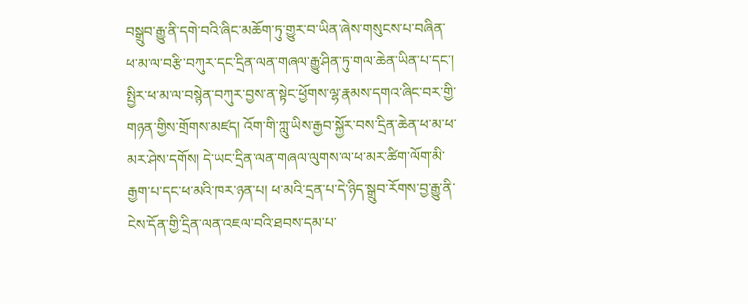བསྒྲུབ་རྒྱུ་ནི་དགེ་བའི་ཞིང་མཆོག་ཏུ་གྱུར་བ་ཡིན་ཞེས་གསུངས་པ་བཞིན་ཕ་མ་ལ་བརྩི་བཀུར་དང་དྲིན་ལན་གཞལ་རྒྱུ་ཤིན་ཏུ་གལ་ཆེན་ཡིན་པ་དང་། སྤྱིར་ཕ་མ་ལ་བསྙེན་བཀུར་བྱས་ན་སྟེང་ཕྱོགས་ལྷ་རྣམས་དགའ་ཞིང་བར་གྱི་གཉན་གྱིས་གྲོགས་མཛད། འོག་གི་ཀླུ་ཡིས་རྒྱབ་སྐྱོར་བས་དྲིན་ཆེན་ཕ་མ་ཕ་མར་ཤེས་དགོས། དེ་ཡང་དྲིན་ལན་གཞལ་ལུགས་ལ་ཕ་མར་ཚིག་ལོག་མི་རྒྱག་པ་དང་ཕ་མའི་ཁར་ཉན་པ། ཕ་མའི་དྲན་པ་དེ་ཉིད་སྒྲུབ་རོགས་བྱ་རྒྱུ་ནི་ངེས་དོན་གྱི་དྲིན་ལན་འཇལ་བའི་ཐབས་དམ་པ་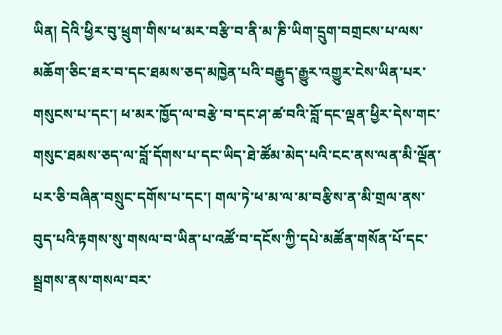ཡིན། དེའི་ཕྱིར་བུ་ཕྲུག་གིས་ཕ་མར་བརྩི་བ་ནི་མ་ཎི་ཡིག་དྲུག་བགྲངས་པ་ལས་མཆོག་ཅིང་ཐར་བ་དང་ཐམས་ཅད་མཁྱེན་པའི་བརྒྱུད་རྒྱུར་འགྱུར་ངེས་ཡིན་པར་གསུངས་པ་དང་། ཕ་མར་ཁྱོད་ལ་བརྩེ་བ་དང་ཤ་ཚ་བའི་བློ་དང་ལྡན་ཕྱིར་དེས་གང་གསུང་ཐམས་ཅད་ལ་བློ་དོགས་པ་དང་ཡིད་ཐེ་ཚོམ་མེད་པའི་ངང་ནས་ལན་མི་ལྡོན་པར་ཅི་བཞིན་བསྲུང་དགོས་པ་དང་། གལ་ཏེ་ཕ་མ་ལ་མ་བརྩིས་ན་མི་གྲལ་ནས་བུད་པའི་རྟགས་སུ་གསལ་བ་ཡིན་པ་འཚོ་བ་དངོས་ཀྱི་དཔེ་མཚོན་གསོན་པོ་དང་སྦྲགས་ནས་གསལ་བར་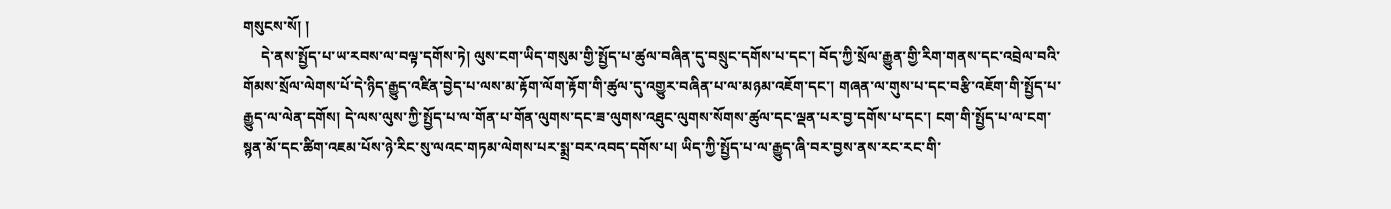གསུངས་སོ། །
     དེ་ནས་སྤྱོད་པ་ཡ་རབས་ལ་བལྟ་དགོས་ཏེ། ལུས་ངག་ཡིད་གསུམ་གྱི་སྤྱོད་པ་ཚུལ་བཞིན་དུ་བསྲུང་དགོས་པ་དང་། བོད་ཀྱི་སྲོལ་རྒྱུན་གྱི་རིག་གནས་དང་འབྲེལ་བའི་གོམས་སྲོལ་ལེགས་པོ་དེ་ཉིད་རྒྱུད་འཛིན་བྱེད་པ་ལས་མ་རྟོག་ལོག་རྟོག་གི་ཚུལ་དུ་འགྱུར་བཞིན་པ་ལ་མཉམ་འཇོག་དང་། གཞན་ལ་གུས་པ་དང་བརྩི་འཇོག་གི་སྤྱོད་པ་རྒྱུད་ལ་ལེན་དགོས། དེ་ལས་ལུས་ཀྱི་སྤྱོད་པ་ལ་གོན་པ་གོན་ལུགས་དང་ཟ་ལུགས་འཐུང་ལུགས་སོགས་ཚུལ་དང་ལྡན་པར་བྱ་དགོས་པ་དང་། ངག་གི་སྤྱོད་པ་ལ་ངག་སྙན་མོ་དང་ཚིག་འཇམ་པོས་ཉེ་རིང་སུ་ལའང་གཏམ་ལེགས་པར་སྨྲ་བར་འབད་དགོས་པ། ཡིད་ཀྱི་སྤྱོད་པ་ལ་རྒྱུད་ཞི་བར་བྱས་ནས་རང་རང་གི་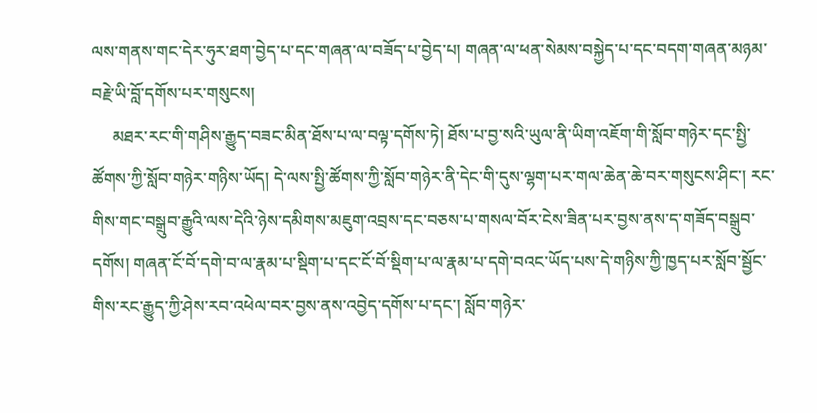ལས་གནས་གང་དེར་ཧུར་ཐག་བྱེད་པ་དང་གཞན་ལ་བཟོད་པ་བྱེད་པ། གཞན་ལ་ཕན་སེམས་བསྐྱེད་པ་དང་བདག་གཞན་མཉམ་བརྗེ་ཡི་བློ་དགོས་པར་གསུངས།
     མཐར་རང་གི་གཤིས་རྒྱུད་བཟང་མིན་ཐོས་པ་ལ་བལྟ་དགོས་ཏེ། ཐོས་པ་བྱ་སའི་ཡུལ་ནི་ཡིག་འཇོག་གི་སློབ་གཉེར་དང་སྤྱི་ཚོགས་ཀྱི་སློབ་གཉེར་གཉིས་ཡོད། དེ་ལས་སྤྱི་ཚོགས་ཀྱི་སློབ་གཉེར་ནི་དེང་གི་དུས་ལྷག་པར་གལ་ཆེན་ཆེ་བར་གསུངས་ཤིང་། རང་གིས་གང་བསྒྲུབ་རྒྱུའི་ལས་དེའི་ཉེས་དམིགས་མཇུག་འབྲས་དང་བཅས་པ་གསལ་བོར་ངེས་ཟིན་པར་བྱས་ནས་ད་གཟོད་བསྒྲུབ་དགོས། གཞན་ངོ་བོ་དགེ་བ་ལ་རྣམ་པ་སྡིག་པ་དང་ངོ་བོ་སྡིག་པ་ལ་རྣམ་པ་དགེ་བའང་ཡོད་པས་དེ་གཉིས་ཀྱི་ཁྱད་པར་སློབ་སྦྱོང་གིས་རང་རྒྱུད་ཀྱི་ཤེས་རབ་འཕེལ་བར་བྱས་ནས་འབྱེད་དགོས་པ་དང་། སློབ་གཉེར་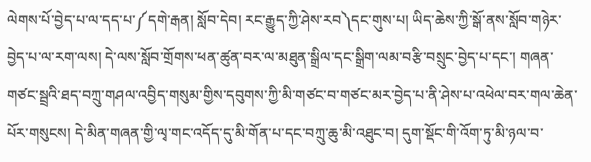ལེགས་པོ་བྱེད་པ་ལ་དད་པ་༼དགེ་རྒན། སློབ་དེབ། རང་རྒྱུད་ཀྱི་ཤེས་རབ༽དང་གུས་པ། ཡིད་ཆེས་ཀྱི་སྒོ་ནས་སློབ་གཉེར་བྱེད་པ་ལ་རག་ལས། དེ་ལས་སློབ་གྲོགས་ཕན་ཚུན་བར་ལ་མཐུན་སྒྲིལ་དང་སྒྲིག་ལམ་བརྩི་བསྲུང་བྱེད་པ་དང་། གཞན་གཙང་སྦྲའི་ཐད་བཀྲུ་གཤལ་འབྱིད་གསུམ་གྱིས་དབུགས་ཀྱི་མི་གཙང་བ་གཙང་མར་བྱེད་པ་ནི་ཤེས་པ་འཕེལ་བར་གལ་ཆེན་པོར་གསུངས། དེ་མིན་གཞན་གྱི་ལྭ་གང་འདོད་དུ་མི་གོན་པ་དང་བཀྲུ་ཆུ་མི་འཐུང་བ། དུག་སྡོང་གི་འོག་ཏུ་མི་ཉལ་བ་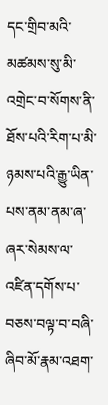དང་གྲིབ་མའི་མཚམས་སུ་མི་འགྲེང་བ་སོགས་ནི་ཐོས་པའི་རིག་པ་མི་ཉམས་པའི་རྒྱུ་ཡིན་པས་ནམ་ནམ་ཞ་ཞར་སེམས་ལ་འཛིན་དགོས་པ་བཅས་བལྟ་བ་བཞི་ཞིབ་མོ་རྣམ་འཐག་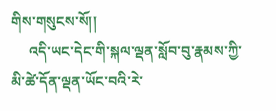གིས་གསུངས་སོ།།
     འདི་ཡང་དེང་གི་སྐལ་ལྡན་སློབ་བུ་རྣམས་ཀྱི་མི་ཚེ་དོན་ལྡན་ཡོང་བའི་རེ་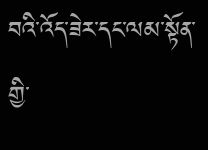བའི་འོད་ཟེར་དང་ལམ་སྟོན་གྱི་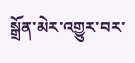སྒྲོན་མེར་འགྱུར་བར་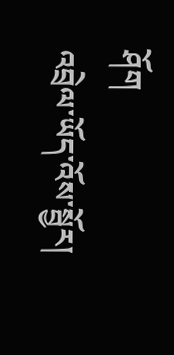ཤོག
འབྲེལ་ཡོད་འོས་སྦྱོར།